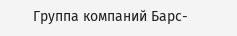Группа компаний Барс-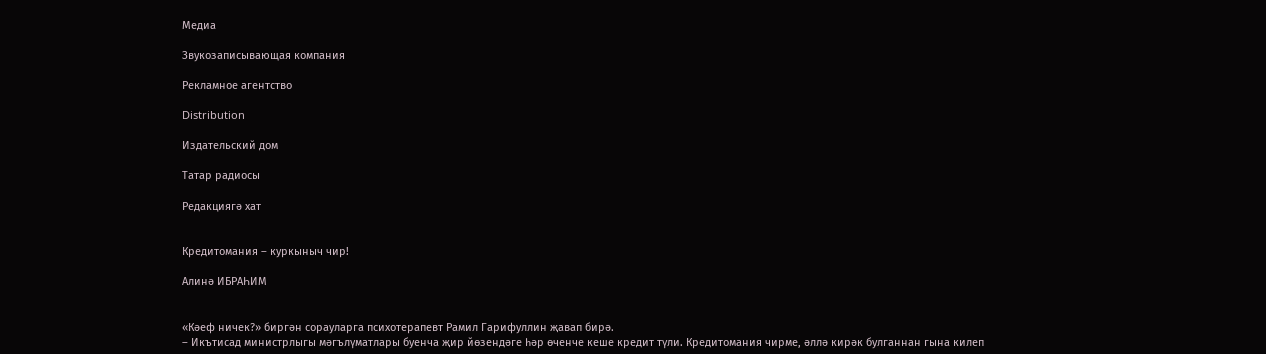Медиа

Звукозаписывающая компания

Рекламное агентство

Distribution

Издательский дом

Татар радиосы

Редакциягә хат


Кредитомания – куркыныч чир!

Алинә ИБРАҺИМ


«Кәеф ничек?» биргән сорауларга психотерапевт Рамил Гарифуллин җавап бирә.
– Икътисад министрлыгы мәгълүматлары буенча җир йөзендәге һәр өченче кеше кредит түли. Кредитомания чирме, әллә кирәк булганнан гына килеп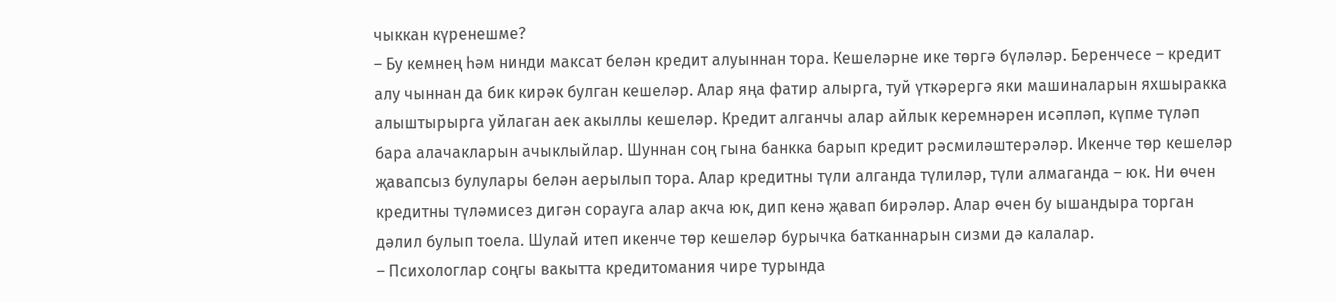чыккан күренешме?
– Бу кемнең һәм нинди максат белән кредит алуыннан тора. Кешеләрне ике төргә бүләләр. Беренчесе – кредит алу чыннан да бик кирәк булган кешеләр. Алар яңа фатир алырга, туй үткәрергә яки машиналарын яхшыракка алыштырырга уйлаган аек акыллы кешеләр. Кредит алганчы алар айлык керемнәрен исәпләп, күпме түләп бара алачакларын ачыклыйлар. Шуннан соң гына банкка барып кредит рәсмиләштерәләр. Икенче төр кешеләр җавапсыз булулары белән аерылып тора. Алар кредитны түли алганда түлиләр, түли алмаганда – юк. Ни өчен кредитны түләмисез дигән сорауга алар акча юк, дип кенә җавап бирәләр. Алар өчен бу ышандыра торган дәлил булып тоела. Шулай итеп икенче төр кешеләр бурычка батканнарын сизми дә калалар.
– Психологлар соңгы вакытта кредитомания чире турында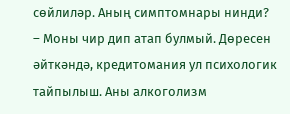сөйлиләр. Аның симптомнары нинди?
– Моны чир дип атап булмый. Дөресен әйткәндә, кредитомания ул психологик тайпылыш. Аны алкоголизм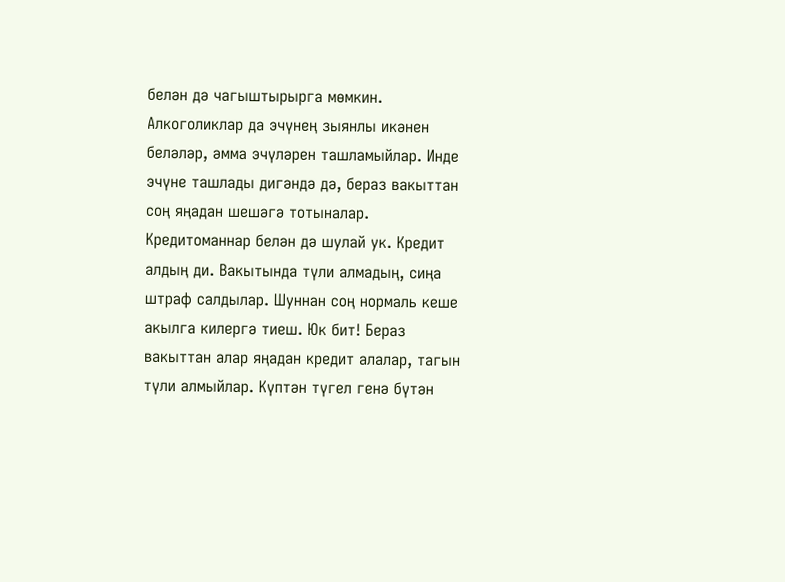белән дә чагыштырырга мөмкин. Алкоголиклар да эчүнең зыянлы икәнен беләләр, әмма эчүләрен ташламыйлар. Инде эчүне ташлады дигәндә дә, бераз вакыттан соң яңадан шешәгә тотыналар. Кредитоманнар белән дә шулай ук. Кредит алдың ди. Вакытында түли алмадың, сиңа штраф салдылар. Шуннан соң нормаль кеше акылга килергә тиеш. Юк бит! Бераз вакыттан алар яңадан кредит алалар, тагын түли алмыйлар. Күптән түгел генә бүтән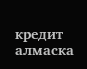кредит алмаска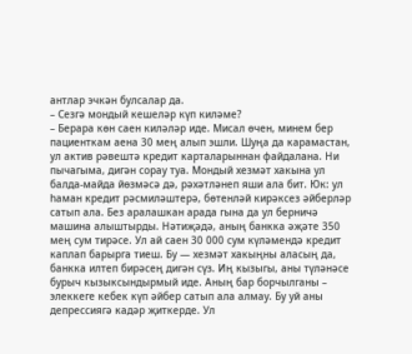антлар эчкән булсалар да.
– Сезгә мондый кешеләр күп киләме?
– Берара көн саен киләләр иде. Мисал өчен, минем бер пациенткам аена 30 мең алып эшли. Шуңа да карамастан, ул актив рәвештә кредит карталарыннан файдалана. Ни пычагыма, дигән сорау туа. Мондый хезмәт хакына ул балда-майда йөзмәсә дә, рәхәтләнеп яши ала бит. Юк: ул һаман кредит рәсмиләштерә, бөтенләй кирәксез әйберләр сатып ала. Без аралашкан арада гына да ул берничә машина алыштырды. Нәтиҗәдә, аның банкка әҗәте 350 мең сум тирәсе. Ул ай саен 30 000 сум күләмендә кредит каплап барырга тиеш. Бу — хезмәт хакыңны аласың да, банкка илтеп бирәсең дигән сүз. Иң кызыгы, аны түләнәсе бурыч кызыксындырмый иде. Аның бар борчылганы – элеккеге кебек күп әйбер сатып ала алмау. Бу уй аны депрессиягә кадәр җиткерде. Ул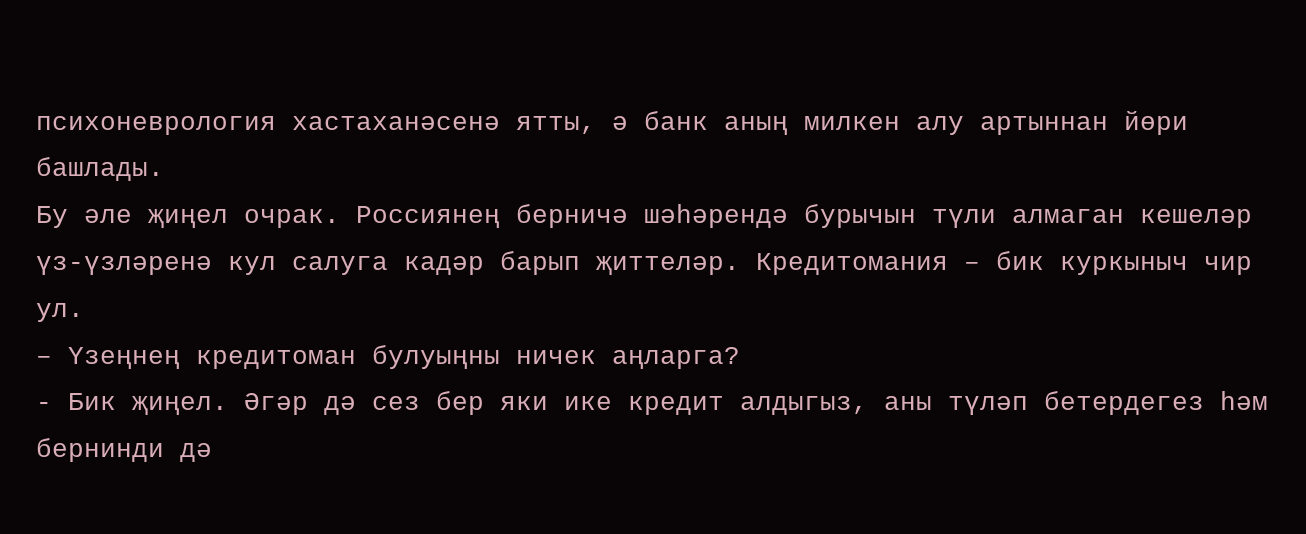психоневрология хастаханәсенә ятты, ә банк аның милкен алу артыннан йөри башлады.
Бу әле җиңел очрак. Россиянең берничә шәһәрендә бурычын түли алмаган кешеләр үз-үзләренә кул салуга кадәр барып җиттеләр. Кредитомания – бик куркыныч чир ул.
– Үзеңнең кредитоман булуыңны ничек аңларга?
- Бик җиңел. Әгәр дә сез бер яки ике кредит алдыгыз, аны түләп бетердегез һәм бернинди дә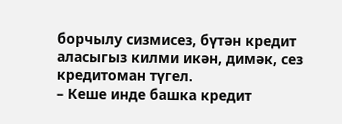борчылу сизмисез, бүтән кредит аласыгыз килми икән, димәк, сез кредитоман түгел.
– Кеше инде башка кредит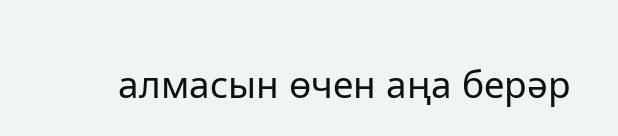алмасын өчен аңа берәр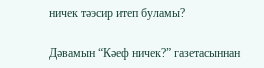ничек тәэсир итеп буламы?

Дәвамын “Кәеф ничек?” газетасыннан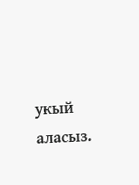укый аласыз.